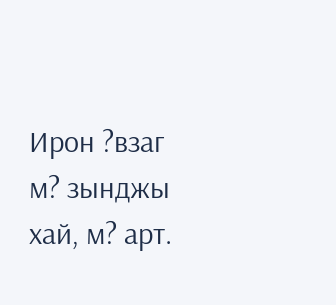Ирон ?взаг м? зынджы хай, м? арт.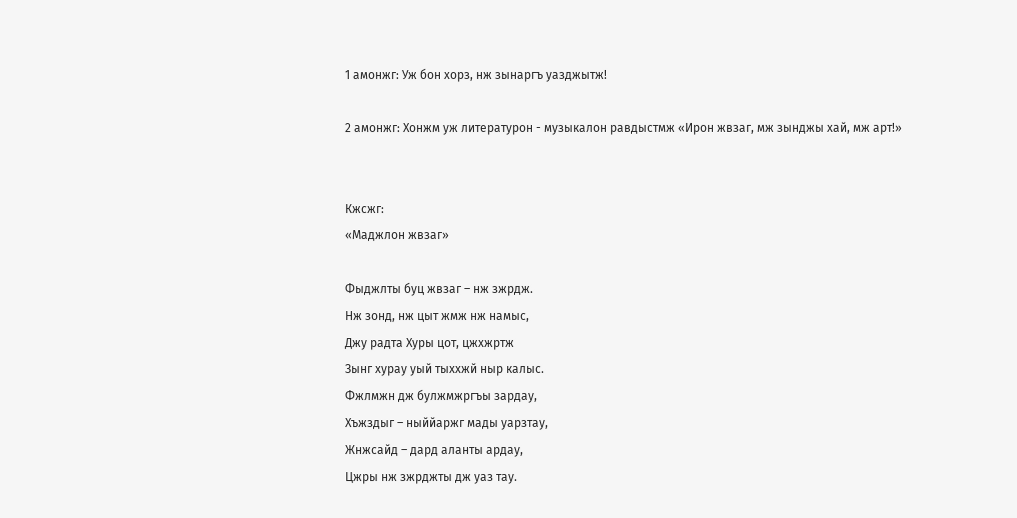1 амонжг: Уж бон хорз, нж зынаргъ уазджытж!

2 амонжг: Хонжм уж литературон - музыкалон равдыстмж «Ирон жвзаг, мж зынджы хай, мж арт!»


Кжсжг:
«Маджлон жвзаг»

Фыджлты буц жвзаг – нж зжрдж.
Нж зонд, нж цыт жмж нж намыс,
Джу радта Хуры цот, цжхжртж
Зынг хурау уый тыххжй ныр калыс.
Фжлмжн дж булжмжргъы зардау,
Хъжздыг – ныййаржг мады уарзтау,
Жнжсайд – дард аланты ардау,
Цжры нж зжрджты дж уаз тау.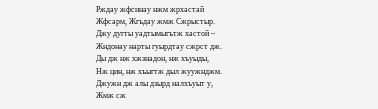Рждау жфсинау нжм жрхастай
Жфсарм, Жгъдау жмж Сжрыстыр.
Джу дугты уадтымыгътж хастой –
Жндонау нарты гуырдтау сжрст дж.
Ды дж нж хжзнадон, нж хъуыды,
Нж цин, нж хъыгтж дыл жуужнджм.
Джужн дж алы дзырд налхъуыт у,
Жмж сж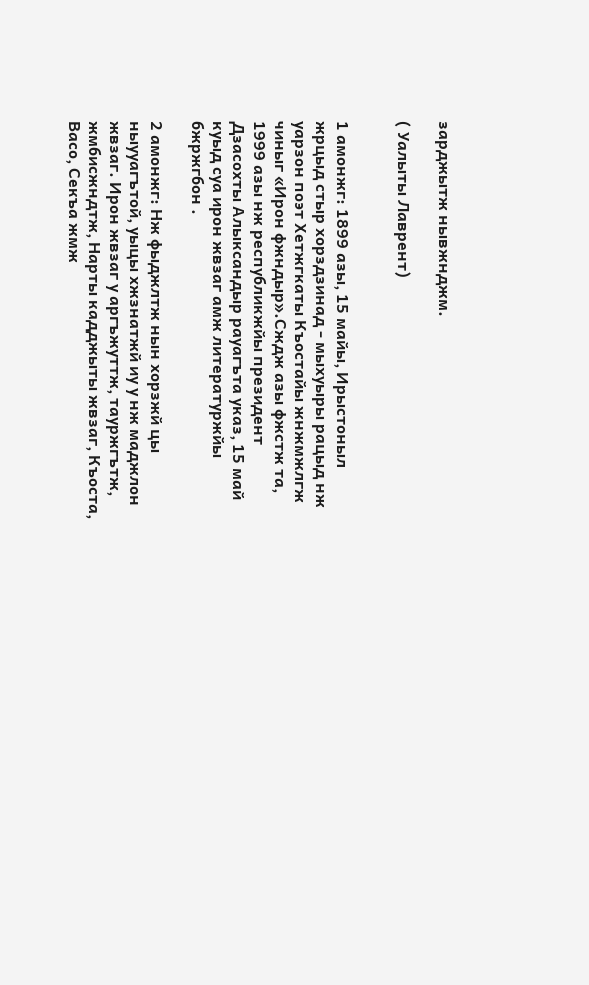зарджытж нывжнджм.

( Уалыты Лаврент)


1 амонжг: 1899 азы, 15 майы, Ирыстоныл жрцыд стыр хорздзинад - мыхуыры рацыд нж уарзон поэт Хетжгкаты Къостайы жнжмжлгж чиныг «Ирон фжндыр».Сждж азы фжстж та, 1999 азы нж республикжйы президент Дзасохты Алыксандыр рауагъта указ, 15 май куыд суа ирон жвзаг амж литературжйы бжржгбон .

2 амонжг: Нж фыджлтж нын хорзжй цы ныууагътой, уыцы хжзнатжй иу у нж маджлон жвзаг. Ирон жвзаг у аргъжуттж, тауржгътж, жмбисжндтж, Нарты кадджыты жвзаг, Къоста, Васо, Секъа жмж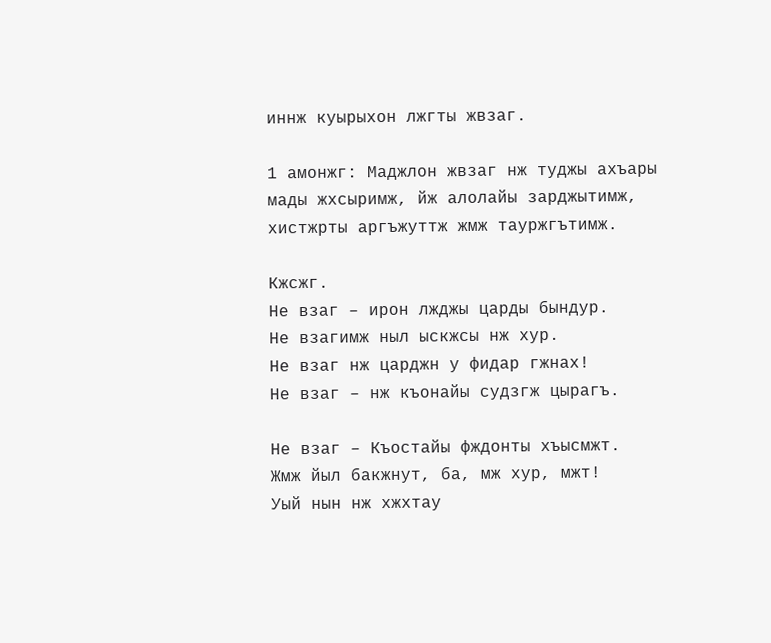иннж куырыхон лжгты жвзаг.

1 амонжг: Маджлон жвзаг нж туджы ахъары мады жхсыримж, йж алолайы зарджытимж, хистжрты аргъжуттж жмж тауржгътимж.

Кжсжг.
Не взаг – ирон лжджы царды бындур.
Не взагимж ныл ыскжсы нж хур.
Не взаг нж царджн у фидар гжнах!
Не взаг – нж къонайы судзгж цырагъ.

Не взаг – Къостайы фждонты хъысмжт.
Жмж йыл бакжнут, ба, мж хур, мжт!
Уый нын нж хжхтау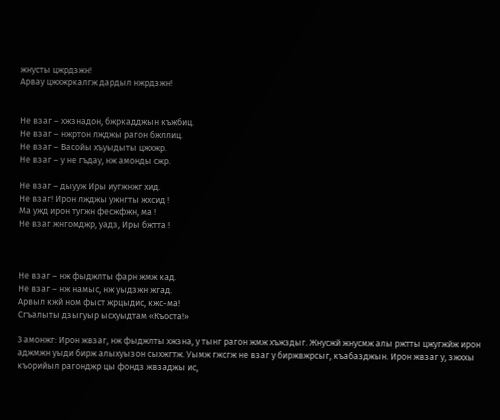жнусты цжрдзжн!
Арвау цжхжркалгж дардыл нжрдзжн!


Не взаг – хжзнадон, бжркадджын къжбиц.
Не взаг – нжртон лжджы рагон бжллиц.
Не взаг – Васойы хъуыдыты цжхжр.
Не взаг – у не гъдау, нж амонды сжр.

Не взаг – дыууж Иры иугжнжг хид.
Не взаг! Ирон лжджы ужнгты жхсид !
Ма ужд ирон тугжн фесжфжн, ма !
Не взаг жнгомджр, уадз, Иры бжтта !



Не взаг – нж фыджлты фарн жмж кад.
Не взаг – нж намыс, нж уыдзжн жгад.
Арвыл кжй ном фыст жрцыдис, кжс-ма!
Сгъалыты дзыгуыр ысхуыдтам «Къоста!»

3 амонжг: Ирон жвзаг, нж фыджлты хжзна, у тынг рагон жмж хъжздыг. Жнусжй жнусмж алы ржтты цжугжйж ирон аджмжн уыди бирж алыхуызон сыхжгтж. Уымж гжсгж не взаг у биржвжрсыг, къабазджын. Ирон жвзаг у, зжххы къорийыл рагонджр цы фондз жвзаджы ис,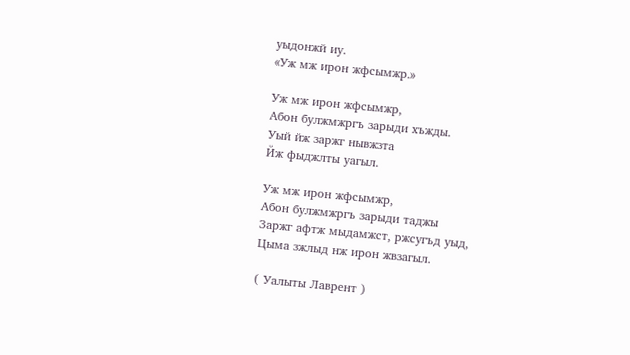уыдонжй иу.
«Уж мж ирон жфсымжр.»

Уж мж ирон жфсымжр,
Абон булжмжргъ зарыди хъжды.
Уый йж заржг нывжзта
Йж фыджлты уагыл.

Уж мж ирон жфсымжр,
Абон булжмжргъ зарыди таджы
Заржг афтж мыдамжст, ржсугъд уыд,
Цыма зжлыд нж ирон жвзагыл.

( Уалыты Лаврент )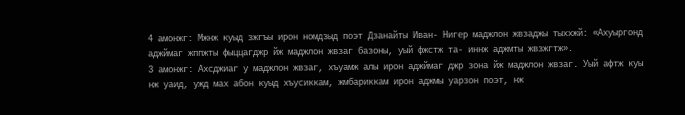4 амонжг: Мжнж куыд зжгъы ирон номдзыд поэт Дзанайты Иван- Нигер маджлон жвзаджы тыххжй: «Ахуыргонд аджймаг жппжты фыццагджр йж маджлон жвзаг базоны, уый фжстж та- иннж аджмты жвзжгтж».
3 амонжг: Ахсджиаг у маджлон жвзаг, хъуамж алы ирон аджймаг джр зона йж маджлон жвзаг. Уый афтж куы нж уаид, ужд мах абон куыд хъусиккам, жмбариккам ирон аджмы уарзон поэт, нж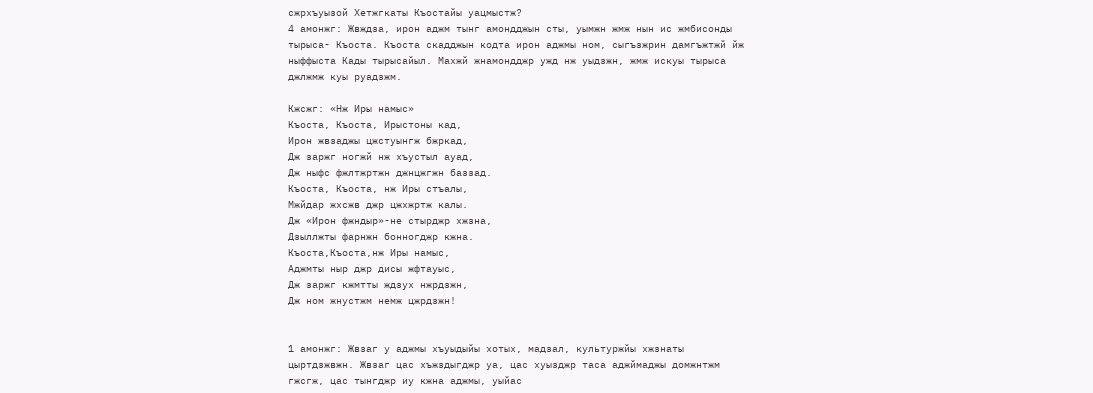сжрхъуызой Хетжгкаты Къостайы уацмыстж?
4 амонжг: Жвждза, ирон аджм тынг амондджын сты, уымжн жмж нын ис жмбисонды тырыса- Къоста. Къоста скадджын кодта ирон аджмы ном, сыгъзжрин дамгъжтжй йж ныффыста Кады тырысайыл. Махжй жнамондджр ужд нж уыдзжн, жмж искуы тырыса джлжмж куы руадзжм.

Кжсжг: «Нж Иры намыс»
Къоста, Къоста, Ирыстоны кад,
Ирон жвзаджы цжстуынгж бжркад,
Дж заржг ногжй нж хъустыл ауад,
Дж ныфс фжлтжртжн джнцжгжн баззад.
Къоста, Къоста, нж Иры стъалы,
Мжйдар жхсжв джр цжхжртж калы.
Дж «Ирон фжндыр»-не стырджр хжзна,
Дзыллжты фарнжн бонногджр кжна.
Къоста,Къоста,нж Иры намыс,
Аджмты ныр джр дисы жфтауыс,
Дж заржг кжмтты ждзух нжрдзжн,
Дж ном жнустжм немж цжрдзжн!


1 амонжг: Жвзаг у аджмы хъуыдыйы хотых, мадзал, культуржйы хжзнаты цыртдзжвжн. Жвзаг цас хъжздыгджр уа, цас хуызджр таса аджймаджы домжнтжм гжсгж, цас тынгджр иу кжна аджмы, уыйас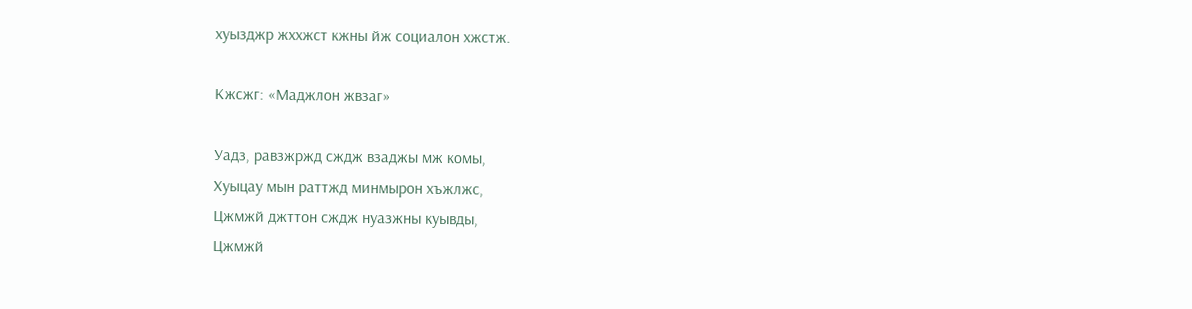хуызджр жххжст кжны йж социалон хжстж.

Кжсжг: «Маджлон жвзаг»

Уадз, равзжржд сждж взаджы мж комы,
Хуыцау мын раттжд минмырон хъжлжс,
Цжмжй джттон сждж нуазжны куывды,
Цжмжй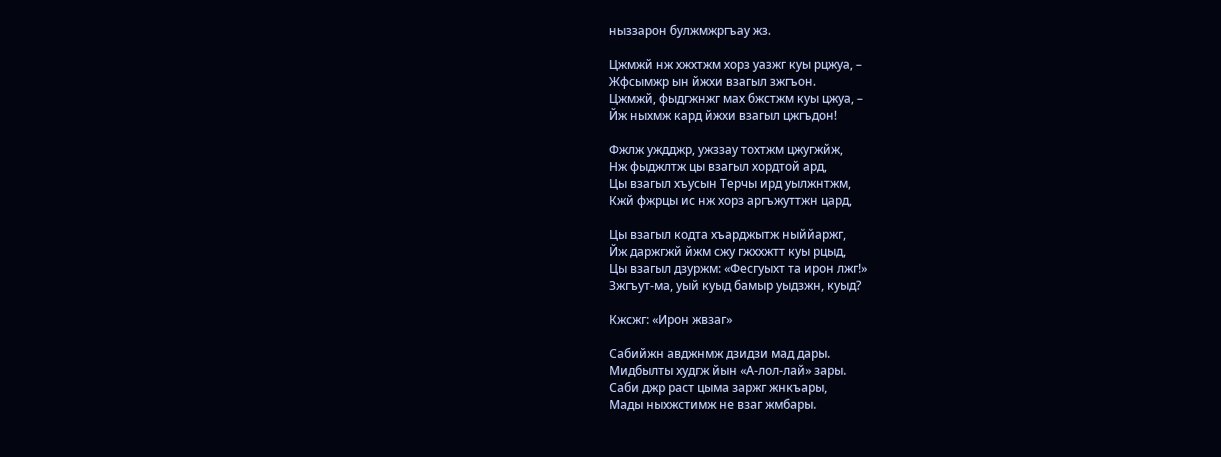ныззарон булжмжргъау жз.

Цжмжй нж хжхтжм хорз уазжг куы рцжуа, –
Жфсымжр ын йжхи взагыл зжгъон.
Цжмжй, фыдгжнжг мах бжстжм куы цжуа, –
Йж ныхмж кард йжхи взагыл цжгъдон!

Фжлж уждджр, ужззау тохтжм цжугжйж,
Нж фыджлтж цы взагыл хордтой ард,
Цы взагыл хъусын Терчы ирд уылжнтжм,
Кжй фжрцы ис нж хорз аргъжуттжн цард,

Цы взагыл кодта хъарджытж ныййаржг,
Йж даржгжй йжм сжу гжххжтт куы рцыд,
Цы взагыл дзуржм: «Фесгуыхт та ирон лжг!»
Зжгъут-ма, уый куыд бамыр уыдзжн, куыд?

Кжсжг: «Ирон жвзаг»

Сабийжн авджнмж дзидзи мад дары.
Мидбылты худгж йын «А-лол-лай» зары.
Саби джр раст цыма заржг жнкъары,
Мады ныхжстимж не взаг жмбары.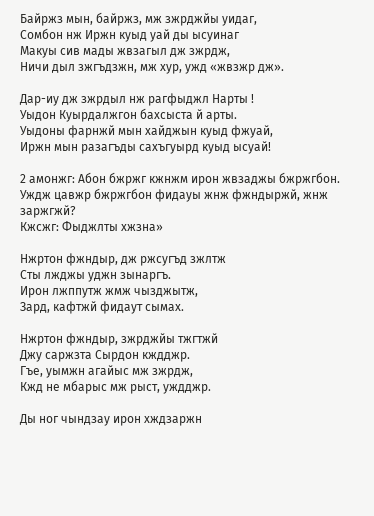Байржз мын, байржз, мж зжрджйы уидаг,
Сомбон нж Иржн куыд уай ды ысуинаг
Макуы сив мады жвзагыл дж зжрдж,
Ничи дыл зжгъдзжн, мж хур, ужд «жвзжр дж».

Дар-иу дж зжрдыл нж рагфыджл Нарты !
Уыдон Куырдалжгон бахсыста й арты.
Уыдоны фарнжй мын хайджын куыд фжуай,
Иржн мын разагъды сахъгуырд куыд ысуай!

2 амонжг: Абон бжржг кжнжм ирон жвзаджы бжржгбон. Уждж цавжр бжржгбон фидауы жнж фжндыржй, жнж заржгжй?
Кжсжг: Фыджлты хжзна»

Нжртон фжндыр, дж ржсугъд зжлтж
Сты лжджы уджн зынаргъ.
Ирон лжппутж жмж чызджытж,
Зард, кафтжй фидаут сымах.

Нжртон фжндыр, зжрджйы тжгтжй
Джу саржзта Сырдон кждджр.
Гъе, уымжн агайыс мж зжрдж,
Кжд не мбарыс мж рыст, уждджр.

Ды ног чындзау ирон хждзаржн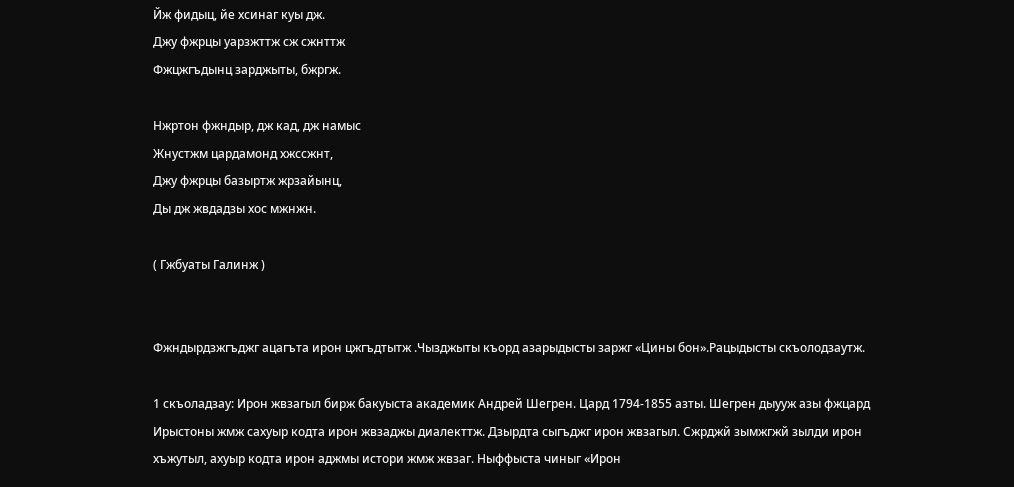Йж фидыц, йе хсинаг куы дж.
Джу фжрцы уарзжттж сж сжнттж
Фжцжгъдынц зарджыты, бжргж.

Нжртон фжндыр, дж кад, дж намыс
Жнустжм цардамонд хжссжнт,
Джу фжрцы базыртж жрзайынц,
Ды дж жвдадзы хос мжнжн.

( Гжбуаты Галинж )


Фжндырдзжгъджг ацагъта ирон цжгъдтытж .Чызджыты къорд азарыдысты заржг «Цины бон».Рацыдысты скъолодзаутж.

1 скъоладзау: Ирон жвзагыл бирж бакуыста академик Андрей Шегрен. Цард 1794-1855 азты. Шегрен дыууж азы фжцард Ирыстоны жмж сахуыр кодта ирон жвзаджы диалекттж. Дзырдта сыгъджг ирон жвзагыл. Сжрджй зымжгжй зылди ирон хъжутыл, ахуыр кодта ирон аджмы истори жмж жвзаг. Ныффыста чиныг «Ирон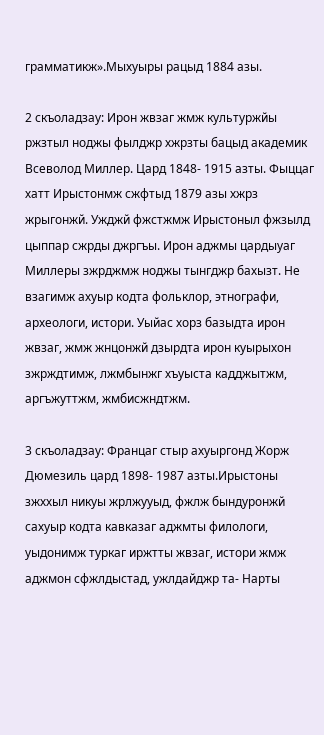грамматикж».Мыхуыры рацыд 1884 азы.

2 скъоладзау: Ирон жвзаг жмж культуржйы ржзтыл ноджы фылджр хжрзты бацыд академик Всеволод Миллер. Цард 1848- 1915 азты. Фыццаг хатт Ирыстонмж сжфтыд 1879 азы хжрз жрыгонжй. Ужджй фжстжмж Ирыстоныл фжзылд цыппар сжрды джргъы. Ирон аджмы цардыуаг Миллеры зжрджмж ноджы тынгджр бахызт. Не взагимж ахуыр кодта фольклор, этнографи, археологи, истори. Уыйас хорз базыдта ирон жвзаг, жмж жнцонжй дзырдта ирон куырыхон зжрждтимж, лжмбынжг хъуыста кадджытжм, аргъжуттжм, жмбисжндтжм.

3 скъоладзау: Францаг стыр ахуыргонд Жорж Дюмезиль цард 1898- 1987 азты.Ирыстоны зжххыл никуы жрлжууыд, фжлж бындуронжй сахуыр кодта кавказаг аджмты филологи, уыдонимж туркаг иржтты жвзаг, истори жмж аджмон сфжлдыстад, ужлдайджр та- Нарты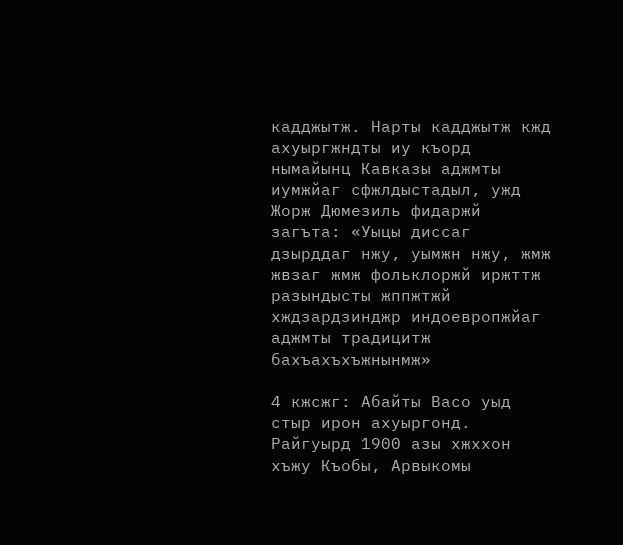кадджытж. Нарты кадджытж кжд ахуыргжндты иу къорд нымайынц Кавказы аджмты иумжйаг сфжлдыстадыл, ужд Жорж Дюмезиль фидаржй загъта: «Уыцы диссаг дзырддаг нжу, уымжн нжу, жмж жвзаг жмж фольклоржй иржттж разындысты жппжтжй хждзардзинджр индоевропжйаг аджмты традицитж бахъахъхъжнынмж»

4 кжсжг: Абайты Васо уыд стыр ирон ахуыргонд. Райгуырд 1900 азы хжххон хъжу Къобы, Арвыкомы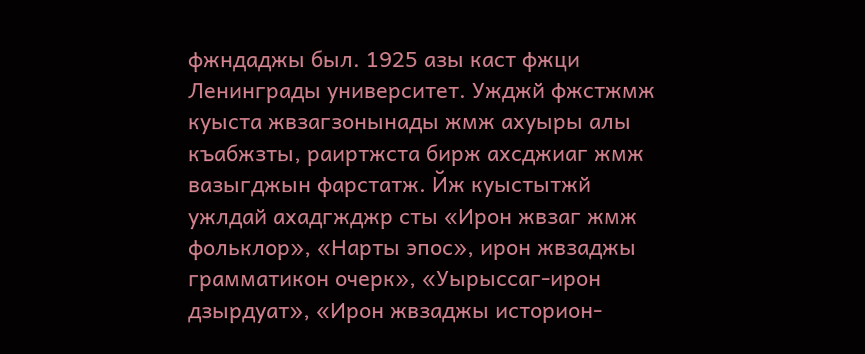фжндаджы был. 1925 азы каст фжци Ленинграды университет. Ужджй фжстжмж куыста жвзагзонынады жмж ахуыры алы къабжзты, раиртжста бирж ахсджиаг жмж вазыгджын фарстатж. Йж куыстытжй ужлдай ахадгжджр сты «Ирон жвзаг жмж фольклор», «Нарты эпос», ирон жвзаджы грамматикон очерк», «Уырыссаг-ирон дзырдуат», «Ирон жвзаджы историон-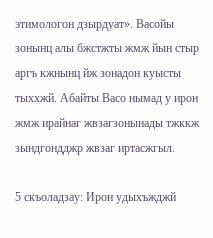этимологон дзырдуат». Васойы зонынц алы бжстжты жмж йын стыр аргъ кжнынц йж зонадон куысты тыххжй. Абайты Васо нымад у ирон жмж ирайнаг жвзагзонынады тжккж зындгондджр жвзаг иртасжгыл.

5 скъоладзау: Ирон удыхъжджй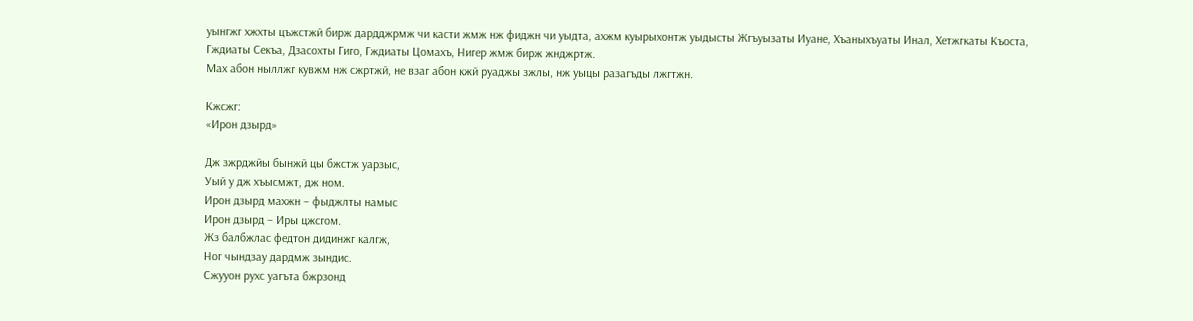уынгжг хжхты цъжстжй бирж дардджрмж чи касти жмж нж фиджн чи уыдта, ахжм куырыхонтж уыдысты Жгъуызаты Иуане, Хъаныхъуаты Инал, Хетжгкаты Къоста, Гждиаты Секъа, Дзасохты Гиго, Гждиаты Цомахъ, Нигер жмж бирж жнджртж.
Мах абон ныллжг кувжм нж сжртжй, не взаг абон кжй руаджы зжлы, нж уыцы разагъды лжгтжн.

Кжсжг:
«Ирон дзырд»

Дж зжрджйы бынжй цы бжстж уарзыс,
Уый у дж хъысмжт, дж ном.
Ирон дзырд махжн – фыджлты намыс
Ирон дзырд – Иры цжсгом.
Жз балбжлас федтон дидинжг калгж,
Ног чындзау дардмж зындис.
Сжууон рухс уагъта бжрзонд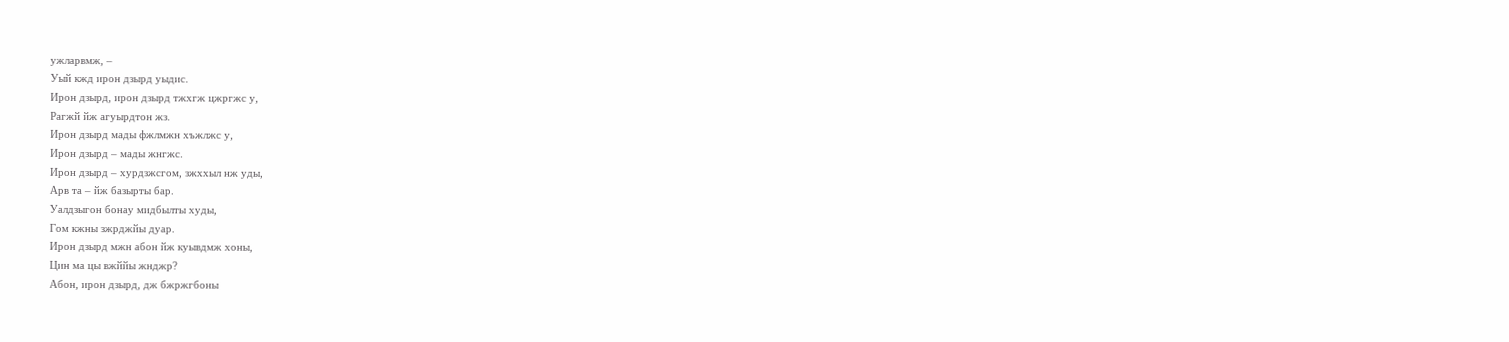ужларвмж, –
Уый кжд ирон дзырд уыдис.
Ирон дзырд, ирон дзырд тжхгж цжргжс у,
Рагжй йж агуырдтон жз.
Ирон дзырд мады фжлмжн хъжлжс у,
Ирон дзырд – мады жнгжс.
Ирон дзырд – хурдзжсгом, зжххыл нж уды,
Арв та – йж базырты бар.
Уалдзыгон бонау мидбылты худы,
Гом кжны зжрджйы дуар.
Ирон дзырд мжн абон йж куывдмж хоны,
Цин ма цы вжййы жнджр?
Абон, ирон дзырд, дж бжржгбоны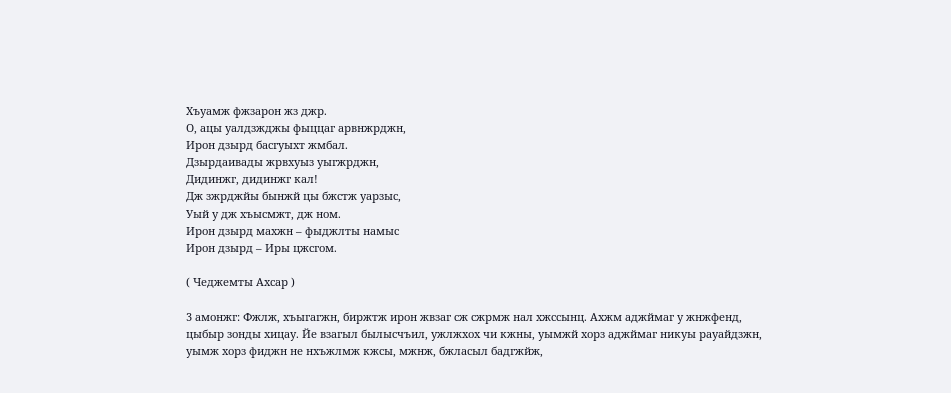Хъуамж фжзарон жз джр.
О, ацы уалдзжджы фыццаг арвнжрджн,
Ирон дзырд басгуыхт жмбал.
Дзырдаивады жрвхуыз уыгжрджн,
Дидинжг, дидинжг кал!
Дж зжрджйы бынжй цы бжстж уарзыс,
Уый у дж хъысмжт, дж ном.
Ирон дзырд махжн – фыджлты намыс
Ирон дзырд – Иры цжсгом.

( Чеджемты Ахсар )

3 амонжг: Фжлж, хъыгагжн, биржтж ирон жвзаг сж сжрмж нал хжссынц. Ахжм аджймаг у жнжфенд, цыбыр зонды хицау. Йе взагыл былысчъил, ужлжхох чи кжны, уымжй хорз аджймаг никуы рауайдзжн, уымж хорз фиджн не нхъжлмж кжсы, мжнж, бжласыл бадгжйж,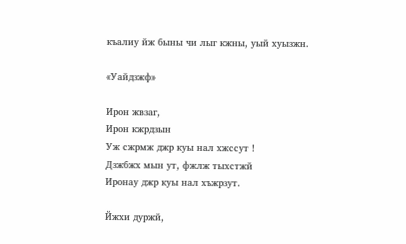къалиу йж быны чи лыг кжны, уый хуызжн.

«Уайдзжф»

Ирон жвзаг,
Ирон кжрдзын
Уж сжрмж джр куы нал хжссут !
Дзжбжх мын ут, фжлж тыхстжй
Иронау джр куы нал хъжрзут.

Йжхи дуржй,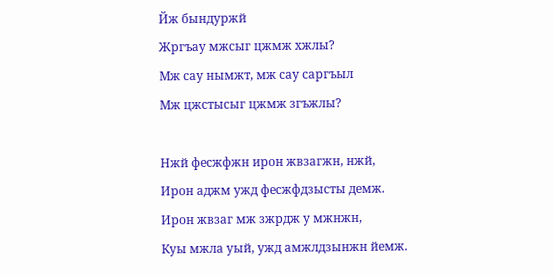Йж бындуржй
Жргъау мжсыг цжмж хжлы?
Мж сау нымжт, мж сау саргъыл
Мж цжстысыг цжмж згъжлы?

Нжй фесжфжн ирон жвзагжн, нжй,
Ирон аджм ужд фесжфдзысты демж.
Ирон жвзаг мж зжрдж у мжнжн,
Куы мжла уый, ужд амжлдзынжн йемж.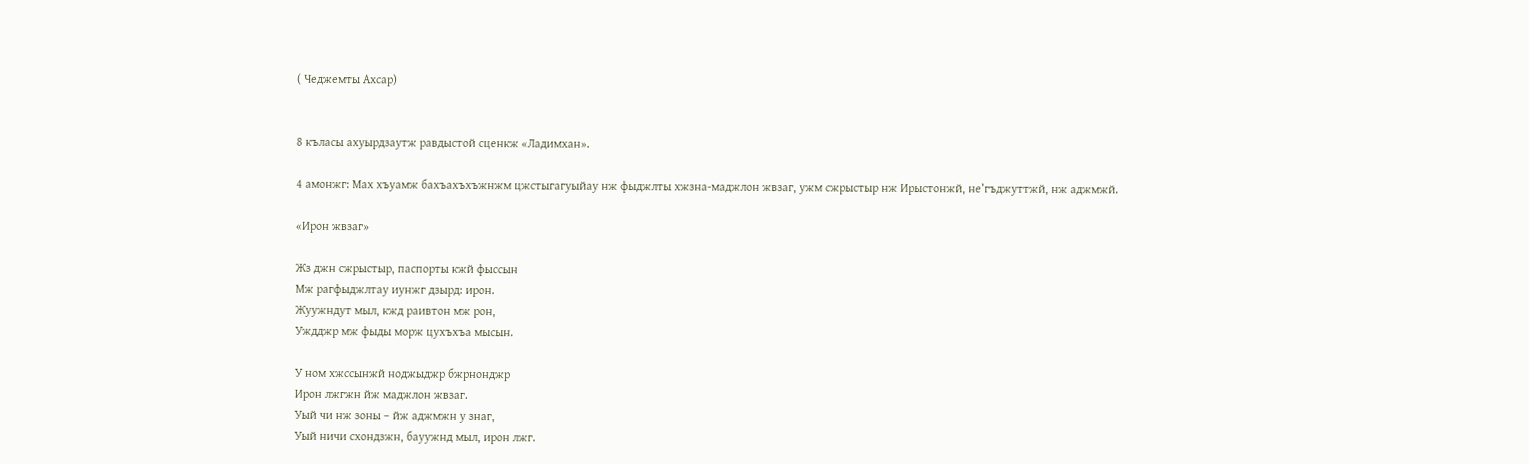( Чеджемты Ахсар)


8 къласы ахуырдзаутж равдыстой сценкж «Ладимхан».

4 амонжг: Мах хъуамж бахъахъхъжнжм цжстыгагуыйау нж фыджлты хжзна-маджлон жвзаг, ужм сжрыстыр нж Ирыстонжй, не’гъджуттжй, нж аджмжй.

«Ирон жвзаг»

Жз джн сжрыстыр, паспорты кжй фыссын
Мж рагфыджлтау иунжг дзырд: ирон.
Жуужндут мыл, кжд раивтон мж рон,
Уждджр мж фыды морж цухъхъа мысын.

У ном хжссынжй ноджыджр бжрнонджр
Ирон лжгжн йж маджлон жвзаг.
Уый чи нж зоны – йж аджмжн у знаг,
Уый ничи схондзжн, бауужнд мыл, ирон лжг.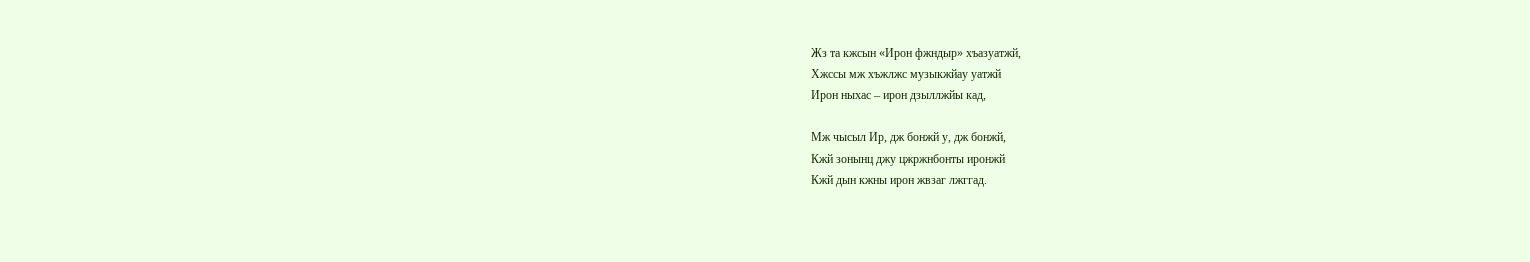Жз та кжсын «Ирон фжндыр» хъазуатжй,
Хжссы мж хъжлжс музыкжйау уатжй
Ирон ныхас – ирон дзыллжйы кад,

Мж чысыл Ир, дж бонжй у, дж бонжй,
Кжй зонынц джу цжржнбонты иронжй
Кжй дын кжны ирон жвзаг лжггад.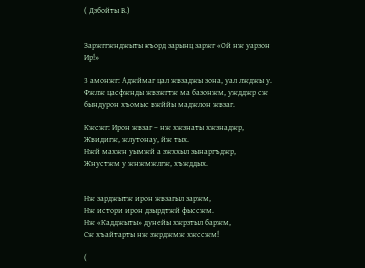( Дзбойты В.)


Заржггжнджыты къорд зарынц заржг «Ой нж уарзон Ир!»

3 амонжг: Аджймаг цал жвзаджы зона, уал лжджы у. Фжлж цасфжнды жвзжгтж ма базонжм, уждджр сж бындурон хъомыс вжййы маджлон жвзаг.

Кжсжг: Ирон жвзаг – нж хжзнаты хжзнаджр,
Жвидигж, жлутонау, йж тых.
Нжй махжн уымжй а зжххыл зынаргъджр,
Жнустжм у жнжмжлгж, хъжддых.


Нж зарджытж ирон жвзагыл заржм,
Нж истори ирон дзырдтжй фыссжм.
Нж «Кадджыты» дунейы хжрзтыл баржм,
Сж хъайтарты нж зжрджмж хжссжм!

(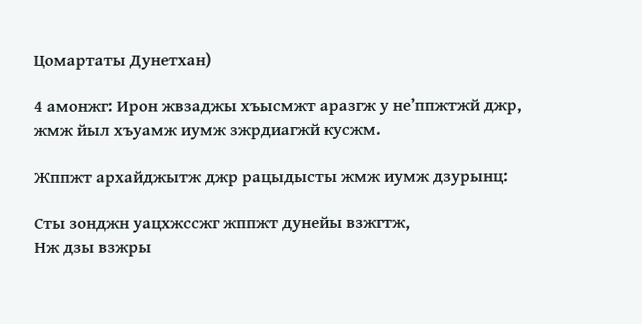Цомартаты Дунетхан)

4 амонжг: Ирон жвзаджы хъысмжт аразгж у не’ппжтжй джр, жмж йыл хъуамж иумж зжрдиагжй кусжм.

Жппжт архайджытж джр рацыдысты жмж иумж дзурынц:

Сты зонджн уацхжссжг жппжт дунейы взжгтж,
Нж дзы взжры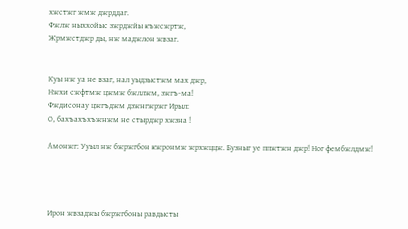хжстжг жмж джрддаг.
Фжлж ныххойыс зжрджйы къжсжртж,
Жрмжстджр ды, нж маджлон жвзаг.


Куы нж уа не взаг, нал уыдзыстжм мах джр,
Нжхи сжфтмж цжмж бжллжм, зжгъ-ма!
Фждисонау цжгъджм дзжнгжржг Ирыл:
О, бахъахъхъжнжм не стырджр хжзна !

Амонжг: Ууыл нж бжржгбон кжронмж жрхжццж. Бузныг уе ппжтжн джр! Ног фембжлдмж!




Ирон жвзаджы бжржгбоны равдысты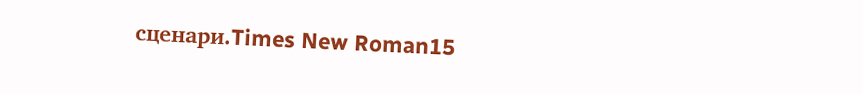сценари.Times New Roman15